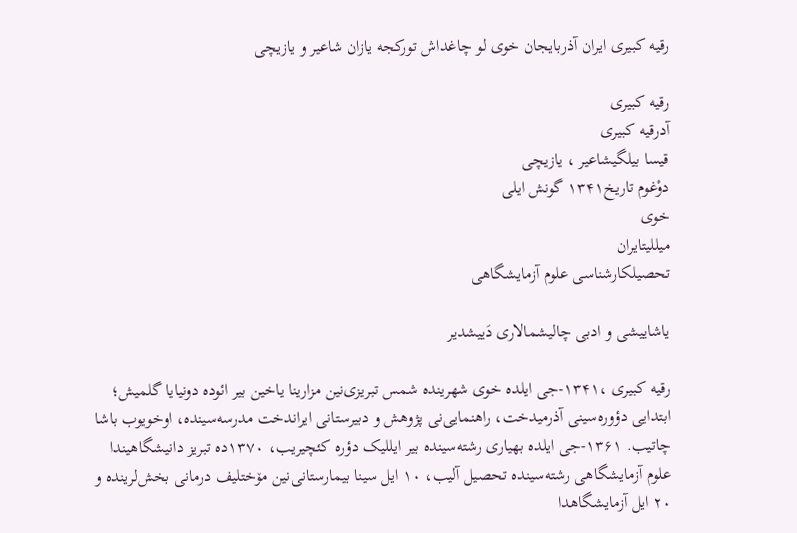رقیه کبیری ایران آذربایجان خوی لو چاغداش تورکجه یازان شاعیر و یازیچی

رقیه کبیری
آدرقیه کبیری
قیسا بیلگیشاعير ، یازیچی
دوْغوم تاریخ۱۳۴۱ گونش ایلی
خوی
میللیتايران
تحصیلکارشناسی علوم آزمایشگاهی

یاشاییشی و ادبی چالیشمالاری دَییشدیر

رقیه کبیری ،۱۳۴۱-جی ایلده خوی شهرینده شمس تبریزی‌نین مزارینا یاخین بیر ائوده دونیایا گلمیش؛ ابتدایی دؤوره‌سینی آذرمیدخت، راهنمایی‌نی پژوهش و دبیرستانی ایراندخت مدرسه‌سینده، اوخویوب باشا چاتیب. ۱۳۶۱-جی ایلده بهیاری رشته‌سینده بیر ایللیک دؤره کئچیریب، ۱۳۷۰ده تبریز دانیشگاهیندا علوم آزمایشگاهی رشته‌سینده تحصیل آلیب، ۱۰ ایل سینا بیمارستانی‌نین مۆختلیف درمانی بخش‌لرینده و ۲۰ ایل آزمایشگاهدا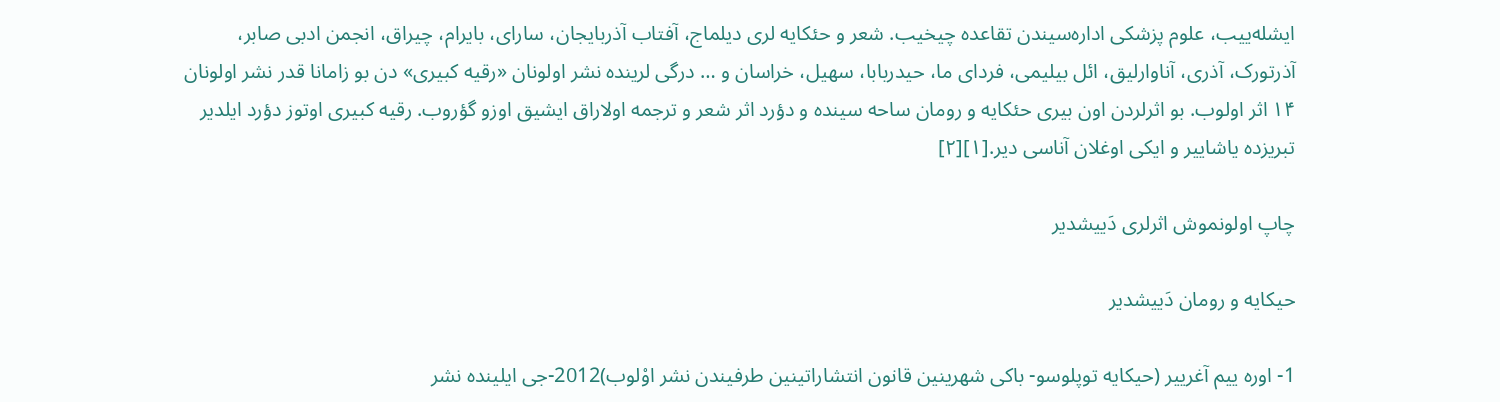ایشله‌ییب، علوم پزشکی اداره‌سیندن تقاعده چیخیب. شعر و حئکایه لری دیلماج، آفتاب آذربایجان، سارای، بایرام، چیراق، انجمن ادبی صابر، آذرتورک، آذری، آناوارلیق، ائل بیلیمی، فردای ما، حیدربابا، سهیل، خراسان و … درگی لرینده نشر اولونان «رقیه کبیری» دن بو زامانا قدر نشر اولونان ۱۴ اثر اولوب. بو اثرلردن اون بیری حئکایه و رومان ساحه سینده و دؤرد اثر شعر و ترجمه اولاراق ایشیق اوزو گؤروب. رقیه کبیری اوتوز دؤرد ایلدیر تبریزده یاشاییر و ایکی اوغلان آناسی دیر.[۱][۲]

چاپ اولونموش اثرلری دَییشدیر

حیکایه و رومان دَییشدیر

1- اوره ییم آغرییر (حیکایه توپلوسو- باکی شهرینین قانون انتشاراتینین طرفیندن نشر اوْلوب)2012-جی ایلینده نشر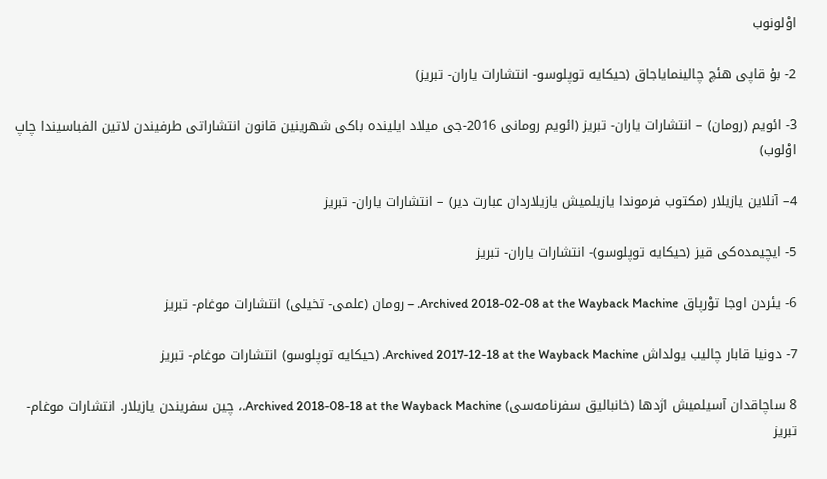اوْلونوب

2- بۇ قاپی هئچ چالینمایاجاق (حیکایه توپلوسو- انتشارات یاران- تبریز)

3- ائویم (رومان) – انتشارات یاران- تبریز (ائویم رومانی 2016-جی میلاد ایلینده باکی شهرینین قانون انتشاراتی طرفیندن لاتین الفباسیندا چاپ اوْلوب)

4– آنلاین یازیلار (مکتوب فرموندا یازیلمیش یازیلاردان عبارت دیر) – انتشارات یاران- تبریز

5- ایچیمده‌کی قیز (حیکایه توپلوسو)- انتشارات یاران- تبریز

6- یئردن اوجا توْرپاق Archived 2018-02-08 at the Wayback Machine. – رومان (علمی- تخیلی) انتشارات موغام- تبریز

7- دونیا قابار چالیب یولداش Archived 2017-12-18 at the Wayback Machine. (حیکایه توپلوسو) انتشارات موغام- تبریز

8 ساچاقدان آسیلمیش اژدها (خانبالیق سفرنامه‌سی) Archived 2018-08-18 at the Wayback Machine.، چین سفریندن یازیلار. انتشارات موغام- تبریز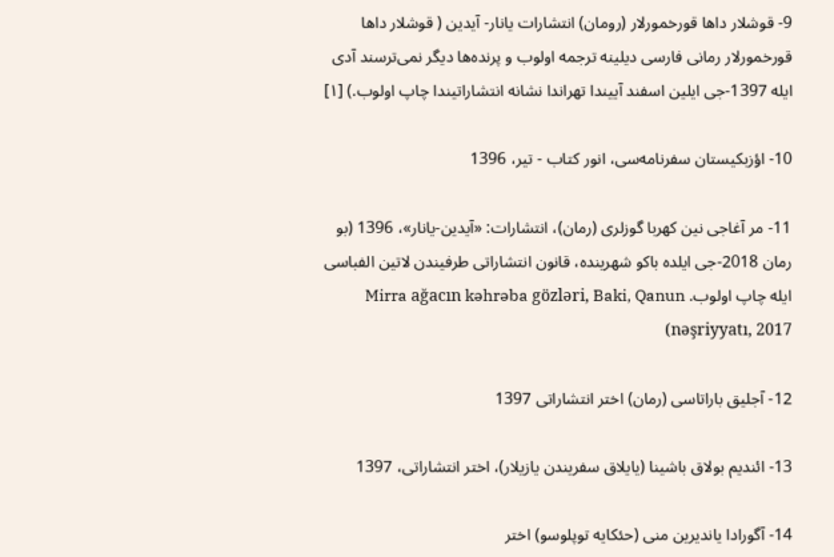9- قوشلار داها قورخمورلار (رومان) انتشارات یانار- آیدین ( قوشلار داها قورخمورلار رمانی فارسی دیلینه ترجمه اولوب و پرنده‌ها دیگر نمی‌ترسند آدی ایله 1397-جی ایلین اسفند آییندا تهراندا نشانه انتشاراتیندا چاپ اولوب.) [۱]

10- اؤزبکیستان سفرنامه‌سی، انور کتاب - تیر، 1396

11- مر آغاجی نین کهربا گوزلری (رمان)، انتشارات: «آیدین-یانار»، 1396 (بو رمان 2018-جی ایلده باکو شهرینده، قانون انتشاراتی طرفیندن لاتین الفباسی ایله چاپ اولوب. Mirra ağacın kəhrəba gözləri, Baki, Qanun nəşriyyatı, 2017)

12- آجلیق باراتاسی (رمان) اختر انتشاراتی 1397

13- ائندیم بولاق باشینا (یایلاق سفریندن یازیلار)، اختر انتشاراتی، 1397

14- آگورادا یاندیرین منی (حئکایه توپلوسو) اختر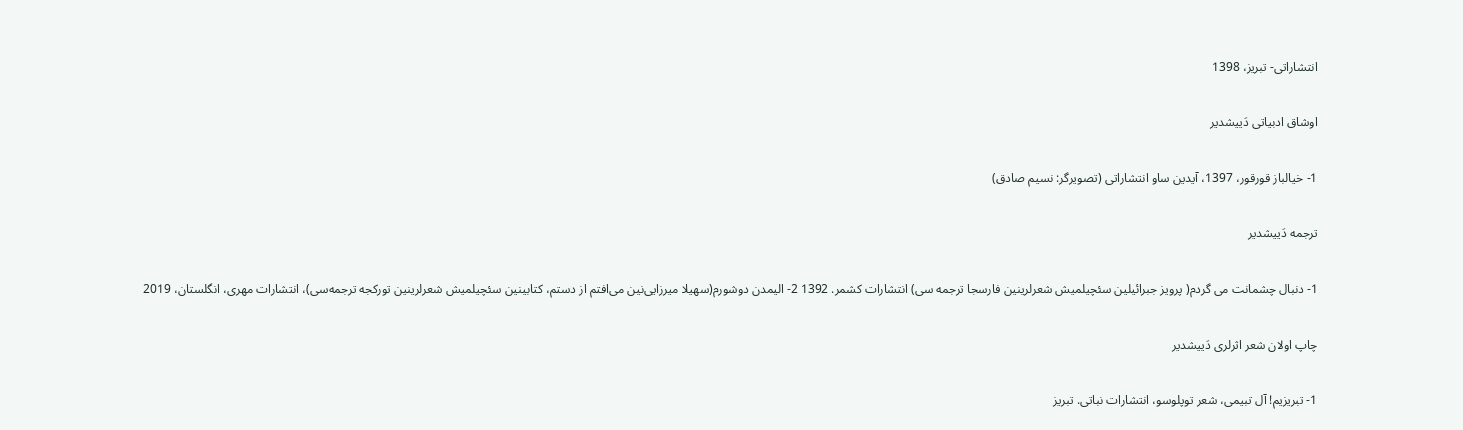انتشاراتی- تبریز، 1398

اوشاق ادبیاتی دَییشدیر

1- خیالباز قورقور، 1397، آیدین ساو انتشاراتی (تصویرگر: نسیم صادق)

ترجمه دَییشدیر

1- دنبال چشمانت می گردم( پرویز جبرائیلین سئچیلمیش شعرلرینین فارسجا ترجمه سی) انتشارات کشمر. 1392 2- الیمدن دوشورم(سهیلا میرزایی‌نین می‌افتم از دستم، کتابینین سئچیلمیش شعرلرینین تورکجه ترجمه‌سی)، انتشارات مهری، انگلستان، 2019

چاپ اولان شعر اثرلری دَییشدیر

1- تبریزیم! آل تبیمی، شعر توپلوسو، انتشارات نباتی. تبریز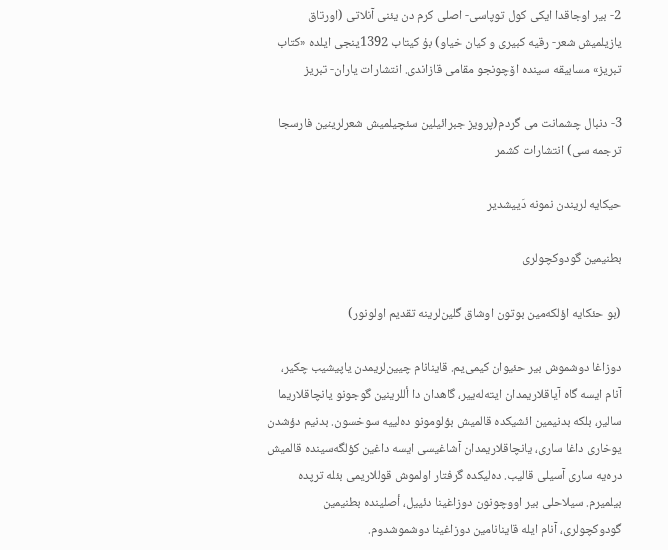2- بیر اوجاقدا ایکی کول توپاسی- اصلی کرم دن یئنی آنلاتی (اورتاق یازیلمیش شعر- رقیه کبیری و کیان خیاو) بۇ کیتاب 1392ینجی ایلده «کتاب تبریز» مسابیقه سینده اۆچونجو مقامی قازاندی. انتشارات یاران- تبریز

3- دنبال چشمانت می گردم(پرویز جبرائیلین سئچیلمیش شعرلرینین فارسجا ترجمه سی) انتشارات کشمر

حیکایه لریندن نمونه دَییشدیر

بطنیمین گودوکچولری

(بو حئکایه اؤلکه‌مین بوتون اوشاق گلین‌لرینه تقدیم اولونور)

دوزاغا دوشموش بیر حئیوان کیمی‌یم. قاینانام چیین‌لریمدن یاپیشیب چکیر، آنام ایسه گاه آیاقلاریمدان ایته‌له‌ییر، گاهدان دا أللرینین گوجونو یانچاقلاریما سالیر، بلکه بدنیمین ائشیکده قالمیش بؤلومونو ده‌لییه سوخسون. بدنیم دؤشدن یوخاری داغا ساری، یانچاقلاریمدان آشاغیسی ایسه داغین کؤلگه‌سینده قالمیش دره‌یه ساری آسیلی قالیب. ده‌لیکده گرفتار اولموش قوللاریمی بئله ترپده‌ بیلمیرم. سیلاحلی بیر اووچونون دوزاغینا دئییل، أصلینده بطنیمین گودوکچولری، آنام ایله قاینانامین دوزاغینا دوشموشدوم.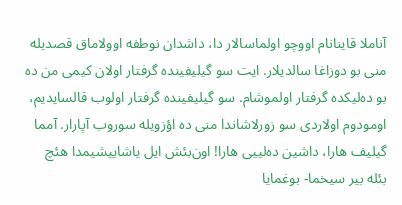آناملا قاینانام اووچو اولماسالار دا، داشدان نوطفه اوولاماق قصدیله منی بو دوزاغا سالدیلار. ایت سو گیلیفینده گرفتار اولان کیمی من ده بو ده‌لیکده گرفتار اولموشام. سو گیلیفینده گرفتار اولوب قالسایدیم، اومودوم اولاردی سو زورلاشاندا منی ده اؤزویله سوروب آپارار. آمما گیلیف هارا، داشین ده‌لییی هارا! اون‌بئش ایل یاشاییشیمدا هئچ بئله بیر سیخما- بوغمایا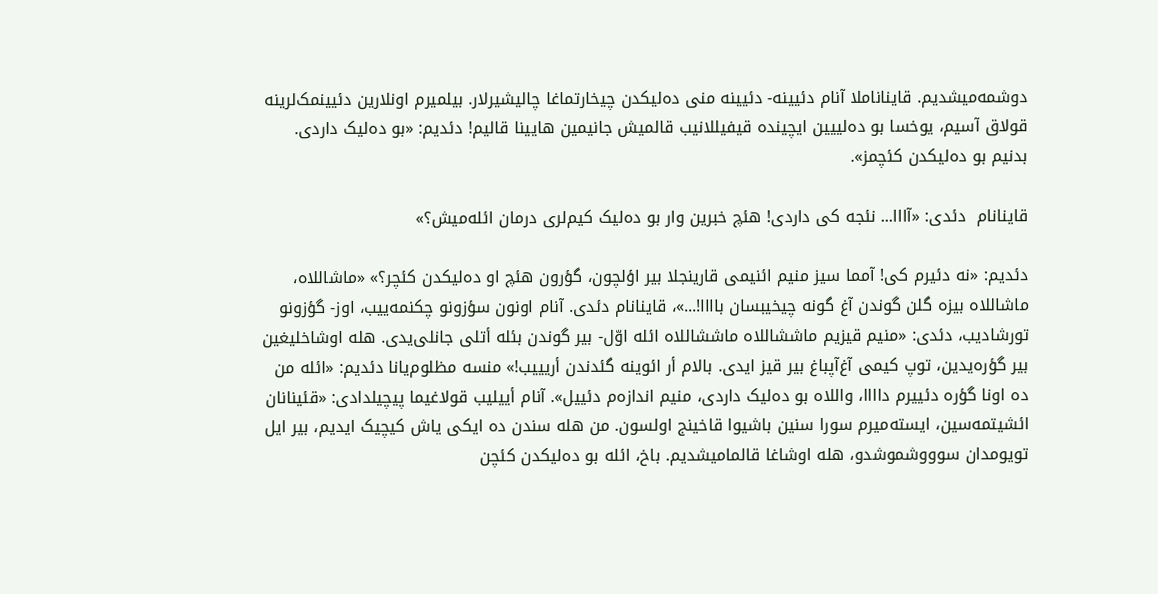دوشمه‌میشدیم. قایناناملا آنام دئیینه- دئیینه منی ده‌لیکدن چیخارتماغا چالیشیرلار. بیلمیرم اونلارین دئیینمک‌لرینه قولاق آسیم، یوخسا بو ده‌لییین ایچینده قیفیللانیب قالمیش جانیمین هایینا قالیم! دئدیم: «بو ده‌لیک داردی. بدنیم بو د‌ه‌لیکدن کئچمز».

قاینا‌نام  دئدی: «آااا... نئجه کی داردی! هئچ خبرین وار بو ده‌لیک کیم‌لری درمان ائله‌میش؟»

دئدیم: «نه دئیرم کی! آمما سیز منیم ائنیمی قارینجلا بیر اؤلچون، گؤرون هئچ او ده‌لیکدن کئچر؟» «ماشاللاه، ماشاللاه بیزه گلن گوندن آغ گونه چیخیبسان باااا!...»، قاینانام دئدی. آنام اونون سؤزونو چکنمه‌ییب، اوز- گؤزونو تورشادیب، دئدی: «منیم قیزیم ماششاللاه ماششاللاه ائله اوّل- بیر گوندن بئله أتلی جانلی‌یدی. هله اوشاخلیغین بیر گؤره‌یدین، توپ کیمی آغ‌آپباغ بیر قیز ایدی. بالام أر ائوینه گئدندن أریییب!» منسه مظلوم‌یانا دئدیم: «ائله من ده اونا گؤره دئییرم داااا، واللاه بو ده‌لیک داردی، منیم اندازه‌م دئییل». آنام أییلیب قولاغیما پیچیلدادی: «قئینا‌نان ائشیتمه‌سین، ایسته‌میرم سورا سنین باشیوا قاخینج اولسون. من هله سندن ده ایکی یاش کیچیک ایدیم، بیر ایل تویومدان سوووشموشدو، هله اوشاغا قالمامیشدیم. باخ، ائله بو ده‌لیکدن کئچن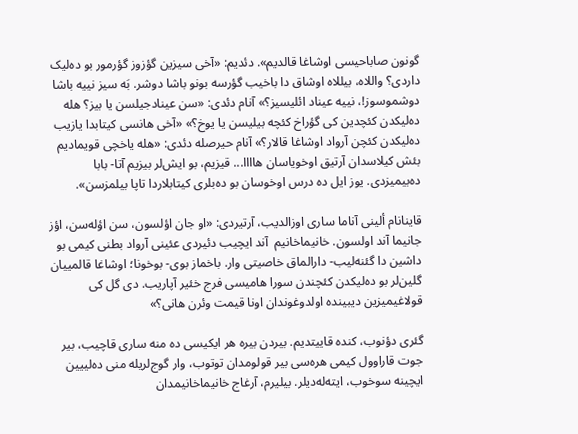گونون صاباحیسی اوشاغا قالدیم». دئدیم: «آخی سیزین گؤزوز گؤرمور بو ده‌لیک داردی؟ واللاه، بیللاه اوشاق دا باخیب گؤرسه بونو باشا دوشر. بَه سیز نییه باشا دوشموسوز!، نییه عیناد ائلیسیز؟» آنام دئدی: «سن عیناد‌جیلسن یا بیز؟ هله ده‌لیکدن کئچدین کی گؤراخ کئچه بیلیسن یا یوخ؟» «آخی هانسی کیتابدا یازیب ده‌لیکدن کئچن آرواد اوشاغا قالار؟» آنام حیرصله دئدی: «هله یاخچی قویمادیم بئش کیلاسدان آرتیق اوخویاسان هاااا... قیزیم، بو ایش‌لر بیزیم آتا- بابا ده‌بیمیزدی. یوز ایل ده درس اوخوسان بو ده‌بلری کیتابلاردا تاپا بیلمزسن».

قاینا‌نام ألینی آناما ساری اوزالدیب، آرتیردی: «او جان اؤلسون، سن اؤله‌سن، اؤز جانیما آند اولسون. خانیما‌خانیم  آند ایچیب دئیردی عئینی آرواد بطنی کیمی بو داشین دا گئنه‌لیب- دارالماق خاصیتی وار. باخماز بوی- بوخونا؛ اوشاغا قالمییان گلین‌لر بو ده‌لیکدن کئچندن سورا هامیسی فرج خئیر آپاریب. دی گل کی قولاغیمیزین دیبینده اولدوغوندان اونا قیمت وئرن هانی؟»

گئری دؤنوب، کنده قاییتدیم. بیردن بیره هر ایکیسی ده منه ساری قاچیب، بیر جوت قاراوول کیمی هره‌سی بیر قولومدان توتوب، وار گوج‌لریله منی ده‌لییین ایچینه سوخوب، ایته‌له‌دیلر. بیلیرم، آرغاج خانیماخانیمدان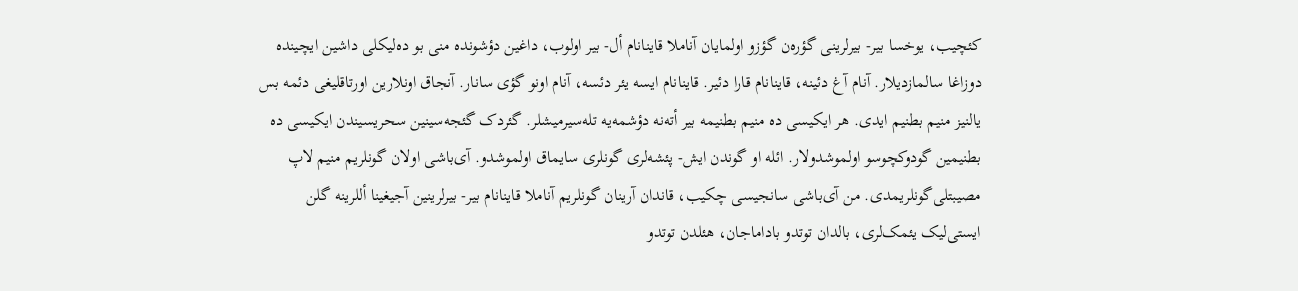کئچیب، یوخسا بیر- بیرلرینی گؤره‌‌ن گؤزو اولمایان آناملا قاینا‌نام أل- بیر اولوب، داغین دؤشونده منی بو ده‌لیکلی داشین ایچینده دوزاغا سالمازدیلار. آنام آغ دئینه، قاینا‌نام قارا دئیر. قاینا‌نام ایسه یئر دئسه، آنام اونو گؤی سانار. آنجاق اونلارین اورتاقلیغی دئمه بس یالنیز منیم بطنیم ایدی. هر ایکیسی ده منیم بطنیمه بیر أته‌نه دؤشمه‌یه تله‌سیرمیشلر. گئردک گئجه‌سینین سحریسیندن ایکیسی ده بطنیمین گودوکچوسو اولموشدولار. ائله او گوندن ایش- پئشه‌لری گونلری سایماق اولموشدو. آی‌باشی اولان گونلریم منیم لاپ مصیبتلی‌گونلریمدی. من آی‌باشی سانجیسی چکیب، قاندان آرینان گونلریم آناملا قاینانام بیر- بیرلرینین آجیغینا أللرینه گلن ایستی‌لیک یئمک‌لری، بالدان توتدو باداماجان، هئلدن توتدو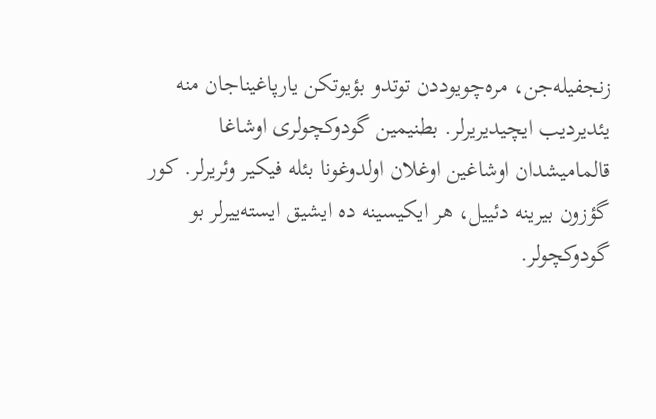زنجفیله‌‌جن، مره‌چویوددن توتدو بؤیوتکن یارپاغیناجان منه یئدیردیب ایچیدیریرلر. بطنیمین گودوکچولری اوشاغا قالمامیشدان اوشاغین اوغلان اولدوغونا بئله فیکیر وئریرلر. کور گؤزون بیرینه دئییل، هر ایکیسینه ده ایشیق ایسته‌ییرلر بو گودوکچولر.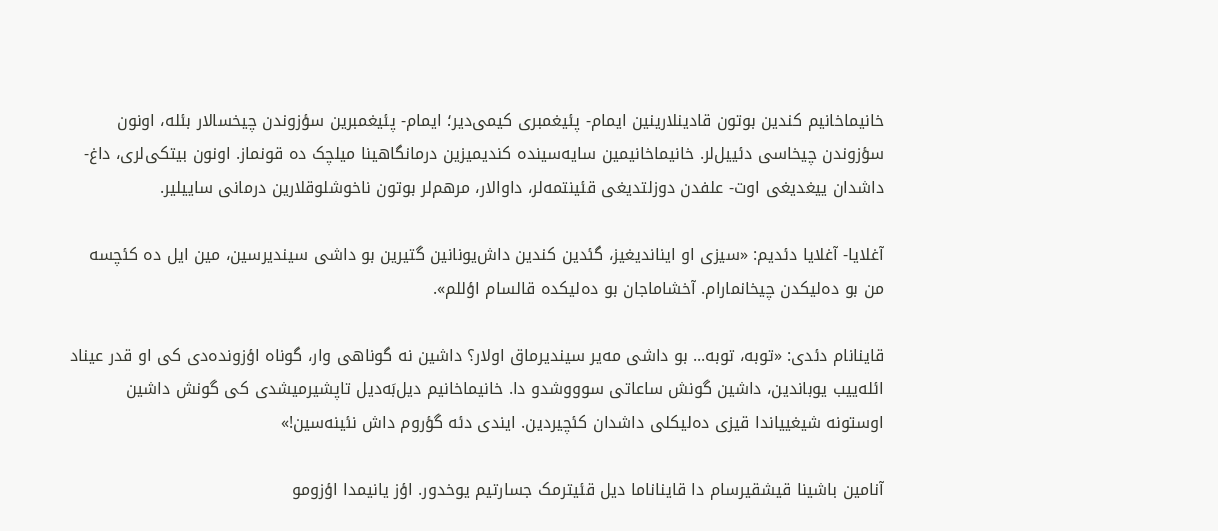خانیما‌خانیم کندین بوتون قادینلارینین ایمام- پئیغمبری کیمی‌دیر؛ ایمام- پئیغمبرین سؤزوندن چیخسالار بئله، اونون سؤزوندن چیخاسی دئییل‌لر. خانیماخانیمین سایه‌سینده کندیمیزین درمانگاهینا میلچک ده قونماز. اونون بیتکی‌لری، داغ- داشدان ییغدیغی اوت- علفدن دوزلتدیغی قئینتمه‌لر،‌ داوالار، مرهم‌لر بوتون ناخوشلوقلارین درمانی ساییلیر.

آغلایا- آغلایا دئدیم: «سیزی او ایناندیغیز، گئدین کندین داش‌یونانین گتیرین بو داشی سیندیرسین، مین ایل ده کئچسه من بو ده‌لیکدن چیخانمارام. آخشاماجان بو ده‌لیکده قالسام اؤللم».

قاینانام دئدی: «توبه، توبه... بو داشی مه‌یر سیندیرماق اولار؟ داشین نه گوناهی وار، گوناه اؤزونده‌دی کی او قدر عیناد ائله‌ییب یوباندین، داشین گونش ساعاتی سوووشدو دا. خانیماخانیم دیل‌بَه‌دیل تاپشیرمیشدی کی گونش داشین اوستونه شیغییاندا قیزی ده‌لیکلی داشدان کئچیردین. ایندی دئه گؤروم داش نئینه‌سین!»

آنامین باشینا قیشقیرسام دا قایناناما دیل قئیترمک جسارتیم یوخدور. اؤز یانیمدا اؤزومو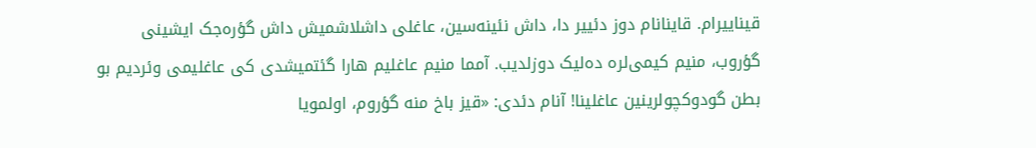قیناییرام. قاینانام دوز دئییر دا، داش نئینه‌سین، عاغلی داشلاشمیش داش گؤره‌جک ایشینی گؤروب، منیم کیمی‌لره ده‌لیک دوز‌لدیب. آمما منیم عاغلیم هارا گئتمیشدی کی عاغلیمی وئردیم بو بطن گودوکچولرینین عاغلینا! آنام دئدی: «قیز باخ منه گؤروم، اولمویا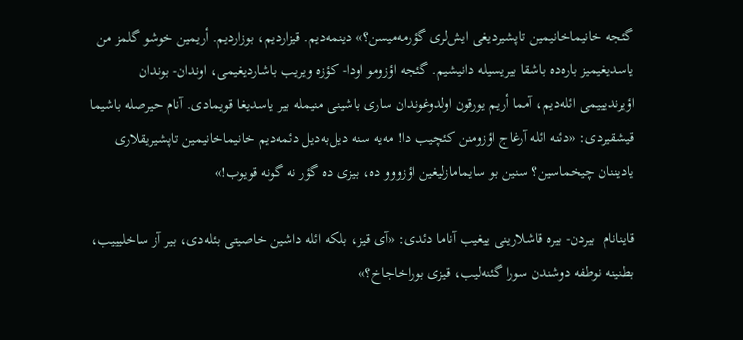گئجه خانیماخانیمین تاپشیردیغی ایش‌لری گؤرمه‌میسن؟» دینمه‌دیم. قیزاردیم، بوزاردیم. أریمین خوشو گلمز من یاسدیغیمیز باره‌ده باشقا بیریسیله دانیشیم. گئجه اؤزومو اودا- کؤزه ویریب باشاردیغیمی، اوندان- بوندان اؤیرندیییمی ائله‌دیم، آمما أریم یورقون اولدوغوندان ساری باشینی منیمله بیر یاسدیغا قویمادی. آنام حیرصله باشیما قیشقیردی: «دئنه ائله آرغاج اؤزومنن کئچیب دا! مه‌یه سنه دیل‌به‌دیل دئمه‌دیم خانیماخانیمین تاپشیریقلاری یادیننان چیخماسین؟ سنین بو سایمامازلیغین اؤزووو ده، بیزی ده گؤر نه گونه قویوب!»

قاینانام  بیردن- بیره قاشلارینی ییغیب آناما دئدی: «آی قیز، بلکه ائله داشین خاصیتی بئله‌دی، بیر آز ساخلیییب، بطنینه نوطفه دوشندن سورا گئنه‌لیب، قیزی بوراخاجاخ؟»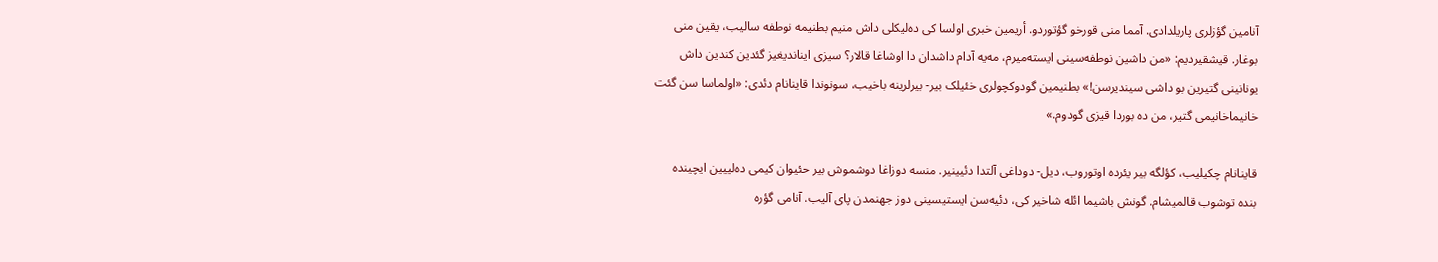آنامین گؤزلری پاریلدادی. آمما منی قورخو گؤتوردو. أریمین خبری اولسا کی ده‌لیکلی داش منیم بطنیمه نوطفه سالیب، یقین منی بوغار. قیشقیردیم: «من داشین نوطفه‌سینی ایسته‌میرم، مه‌یه آدام داشدان دا اوشاغا قالار؟ سیزی ایناندیغیز گئدین کندین داش یونانینی گتیرین بو داشی سیندیرسن!» بطنیمین گودوکچولری خئیلک بیر- بیرلرینه باخیب، سونوندا قاینانام دئدی: «اولماسا سن گئت خانیماخانیمی گتیر، من ده بوردا قیزی گودوم.»

قاینانام چکیلیب، کؤلگه بیر یئرده اوتوروب، دیل- دوداغی آلتدا دئیینیر. منسه دوزاغا دوشموش بیر حئیوان کیمی ده‌لییین ایچینده بنده توشوب قالمیشام. گونش باشیما ائله شاخیر کی، دئیه‌سن ایستیسینی دوز جهنمدن پای آلیب. آنامی گؤره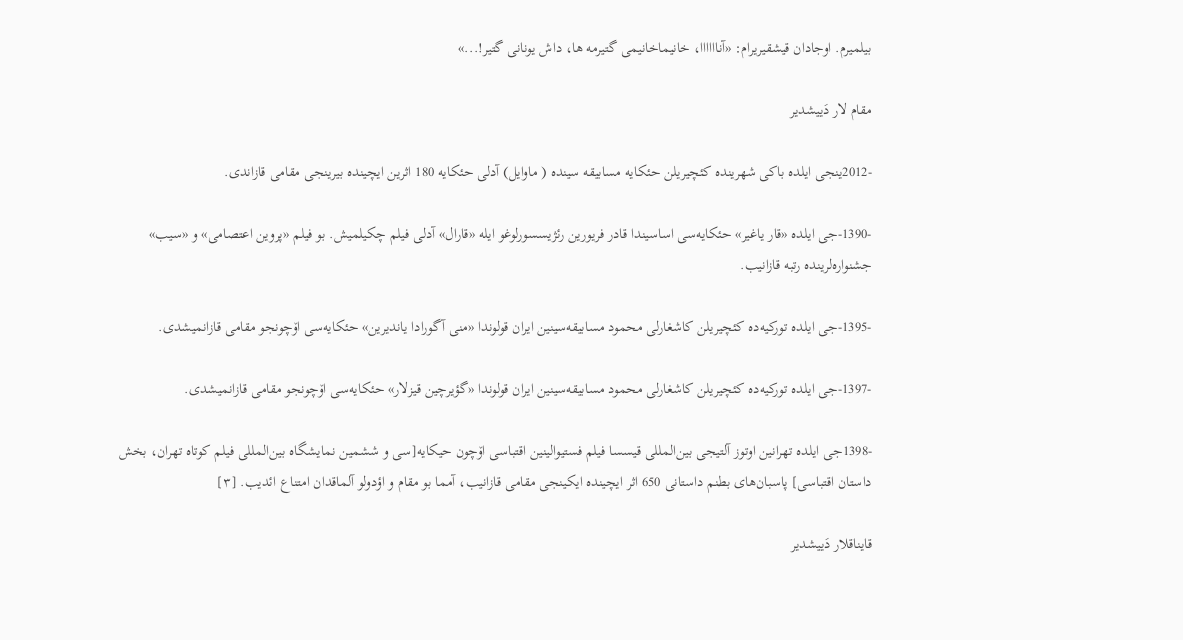بیلمیرم. اوجادان قیشقیریرام: «آناااااا، خانیماخانیمی گتیرمه ها، داش یونانی گتیر!...»

مقام لار دَییشدیر

-2012ینجی ایلده باکی شهرینده کئچیریلن حئکایه مسابیقه سینده ( ماوایل) آدلی حئکایه 180 اثرین ایچینده بیرینجی مقامی قازاندی.

-1390-جی ایلده «قار یاغیر» حئکایه‌سی اساسیندا قادر فریورین رئژیسسورلوغو ایله «قارال» آدلی فیلم چکیلمیش. بو فیلم «پروین اعتصامی» و «سیب» جشنواره‌لرینده رتبه قازانیب.

-1395-جی ایلده تورکیه‌ده کئچیریلن کاشغارلی محمود مسابیقه‌سینین ایران قولوندا «منی آگورادا یاندیرین» حئکایه‌سی اۆچونجو مقامی قازانمیشدی.

-1397-جی ایلده تورکیه‌ده کئچیریلن کاشغارلی محمود مسابیقه‌سینین ایران قولوندا «گؤیرچین قیزلار» حئکایه‌سی اۆچونجو مقامی قازانمیشدی.

-1398جی ایلده تهرانین اوتوز آلتیجی بین‌المللی قیسسا فیلم فستیوالینین اقتباسی اۆچون حیکایه[سی و ششمین نمایشگاه بین‌المللی فیلم کوتاه تهران، بخش داستان اقتباسی] پاسبان‌های بطنم داستانی 650 اثر ایچینده ایکینجی مقامی قازانیب، آمما بو مقام و اؤدولو آلماقدان امتناع ائدیب. [۳]

قایناقلار دَییشدیر